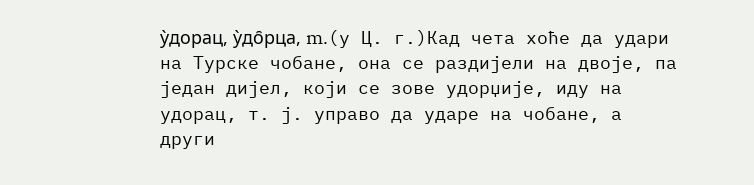у̀дорац, у̀до̑рца, m.(у Ц. г.)Кад чета хоће да удари на Турске чобане, она се раздијели на двоје, па један дијел, који се зове удорџије, иду на удорац, т. ј. управо да ударе на чобане, а други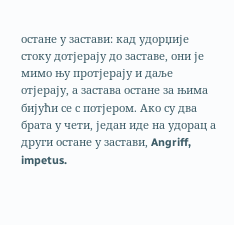остане у застави: кад удорџије стоку дотјерају до заставе, они је мимо њу протјерају и даље отјерају, а застава остане за њима бијући се с потјером. Ако су два брата у чети, један иде на удорац а други остане у застави, Angriff, impetus.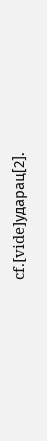cf.[vide]ударац[2].